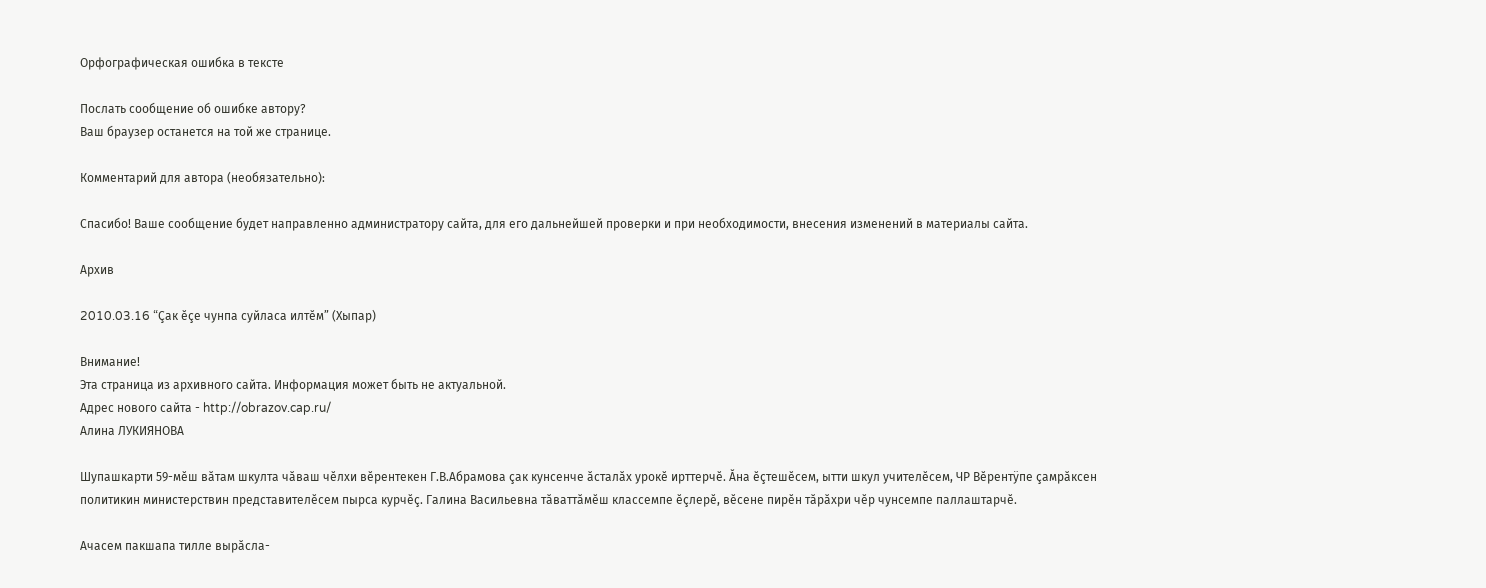Орфографическая ошибка в тексте

Послать сообщение об ошибке автору?
Ваш браузер останется на той же странице.

Комментарий для автора (необязательно):

Спасибо! Ваше сообщение будет направленно администратору сайта, для его дальнейшей проверки и при необходимости, внесения изменений в материалы сайта.

Архив

2010.03.16 “Çак ĕçе чунпа суйласа илтĕм” (Хыпар)

Внимание!
Эта страница из архивного сайта. Информация может быть не актуальной.
Адрес нового сайта - http://obrazov.cap.ru/
Алина ЛУКИЯНОВА

Шупашкарти 59-мĕш вăтам шкулта чăваш чĕлхи вĕрентекен Г.В.Абрамова çак кунсенче ăсталăх урокĕ ирттерчĕ. Ăна ĕçтешĕсем, ытти шкул учителĕсем, ЧР Вĕрентÿпе çамрăксен политикин министерствин представителĕсем пырса курчĕç. Галина Васильевна тăваттăмĕш классемпе ĕçлерĕ, вĕсене пирĕн тăрăхри чĕр чунсемпе паллаштарчĕ.

Ачасем пакшапа тилле вырăсла-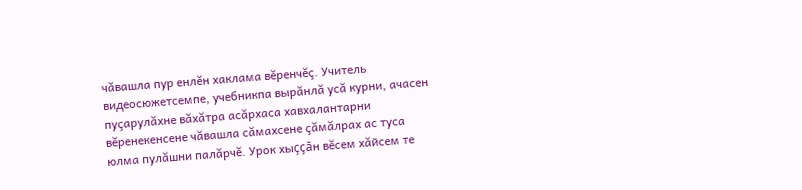чăвашла пур енлĕн хаклама вĕренчĕç. Учитель видеосюжетсемпе, учебникпа вырăнлă усă курни, ачасен пуçарулăхне вăхăтра асăрхаса хавхалантарни вĕренекенсене чăвашла сăмахсене çăмăлрах ас туса юлма пулăшни палăрчĕ. Урок хыççăн вĕсем хăйсем те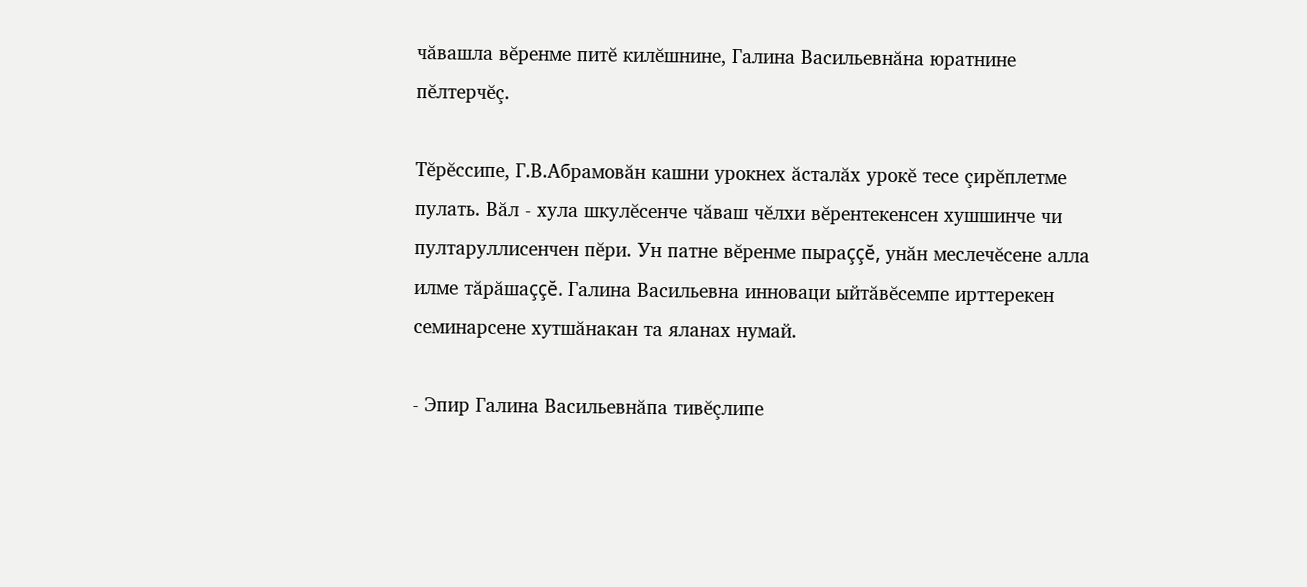чăвашла вĕренме питĕ килĕшнине, Галина Васильевнăна юратнине пĕлтерчĕç.

Тĕрĕссипе, Г.В.Абрамовăн кашни урокнех ăсталăх урокĕ тесе çирĕплетме пулать. Вăл - хула шкулĕсенче чăваш чĕлхи вĕрентекенсен хушшинче чи пултаруллисенчен пĕри. Ун патне вĕренме пыраççĕ, унăн меслечĕсене алла илме тăрăшаççĕ. Галина Васильевна инноваци ыйтăвĕсемпе ирттерекен семинарсене хутшăнакан та яланах нумай.

- Эпир Галина Васильевнăпа тивĕçлипе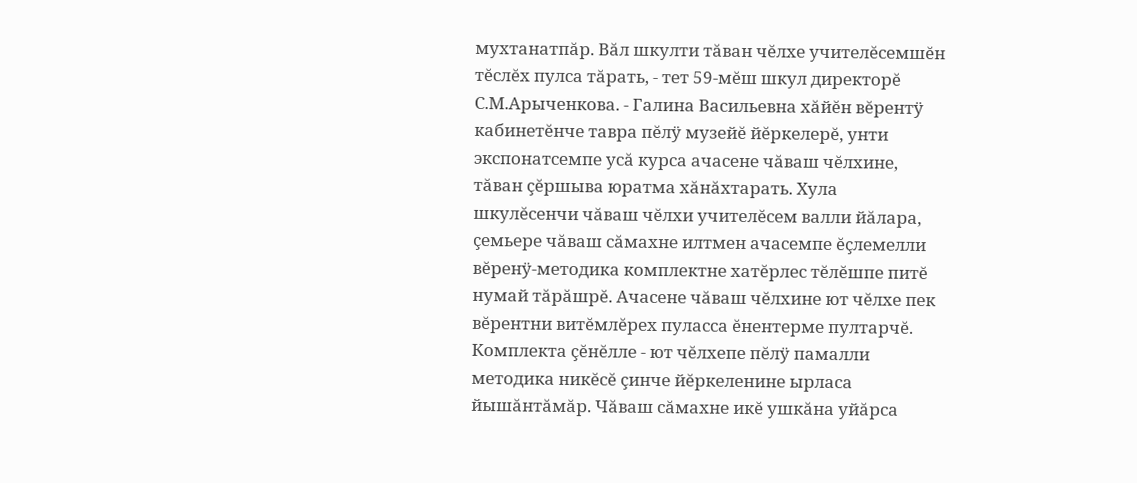мухтанатпăр. Вăл шкулти тăван чĕлхе учителĕсемшĕн тĕслĕх пулса тăрать, - тет 59-мĕш шкул директорĕ С.М.Арыченкова. - Галина Васильевна хăйĕн вĕрентÿ кабинетĕнче тавра пĕлÿ музейĕ йĕркелерĕ, унти экспонатсемпе усă курса ачасене чăваш чĕлхине, тăван çĕршыва юратма хăнăхтарать. Хула шкулĕсенчи чăваш чĕлхи учителĕсем валли йăлара, çемьере чăваш сăмахне илтмен ачасемпе ĕçлемелли вĕренÿ-методика комплектне хатĕрлес тĕлĕшпе питĕ нумай тăрăшрĕ. Ачасене чăваш чĕлхине ют чĕлхе пек вĕрентни витĕмлĕрех пуласса ĕнентерме пултарчĕ. Комплекта çĕнĕлле - ют чĕлхепе пĕлÿ памалли методика никĕсĕ çинче йĕркеленине ырласа йышăнтăмăр. Чăваш сăмахне икĕ ушкăна уйăрса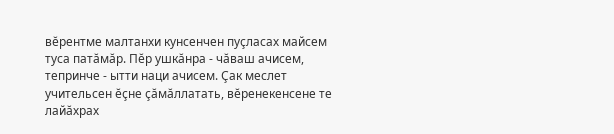вĕрентме малтанхи кунсенчен пуçласах майсем туса патăмăр. Пĕр ушкăнра - чăваш ачисем, тепринче - ытти наци ачисем. Çак меслет учительсен ĕçне çăмăллатать, вĕренекенсене те лайăхрах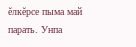ĕлкĕрсе пыма май парать. Унпа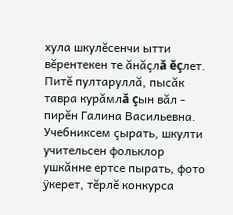хула шкулĕсенчи ытти вĕрентекен те ăнăçлă ĕçлет. Питĕ пултаруллă, пысăк тавра курăмлă çын вăл - пирĕн Галина Васильевна. Учебниксем çырать, шкулти учительсен фольклор ушкăнне ертсе пырать, фото ÿкерет, тĕрлĕ конкурса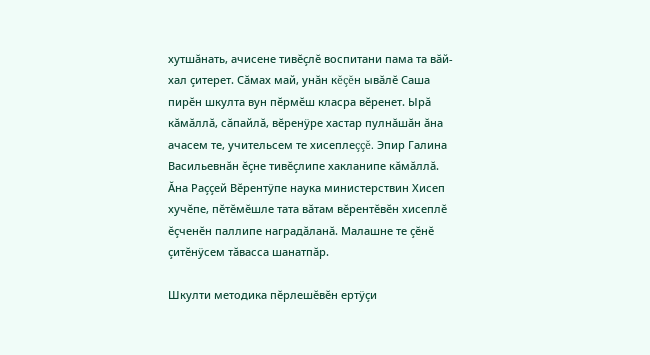хутшăнать, ачисене тивĕçлĕ воспитани пама та вăй-хал çитерет. Сăмах май, унăн кĕçĕн ывăлĕ Саша пирĕн шкулта вун пĕрмĕш класра вĕренет. Ырă кăмăллă, сăпайлă, вĕренÿре хастар пулнăшăн ăна ачасем те, учительсем те хисеплеççĕ. Эпир Галина Васильевнăн ĕçне тивĕçлипе хакланипе кăмăллă. Ăна Раççей Вĕрентÿпе наука министерствин Хисеп хучĕпе, пĕтĕмĕшле тата вăтам вĕрентĕвĕн хисеплĕ ĕçченĕн паллипе наградăланă. Малашне те çĕнĕ çитĕнÿсем тăвасса шанатпăр.

Шкулти методика пĕрлешĕвĕн ертÿçи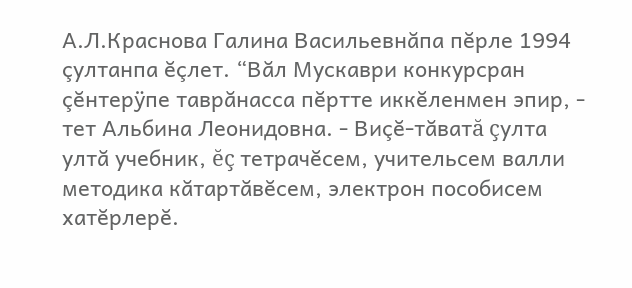А.Л.Краснова Галина Васильевнăпа пĕрле 1994 çултанпа ĕçлет. “Вăл Мускаври конкурсран çĕнтерÿпе таврăнасса пĕртте иккĕленмен эпир, - тет Альбина Леонидовна. - Виçĕ-тăватă çулта ултă учебник, ĕç тетрачĕсем, учительсем валли методика кăтартăвĕсем, электрон пособисем хатĕрлерĕ.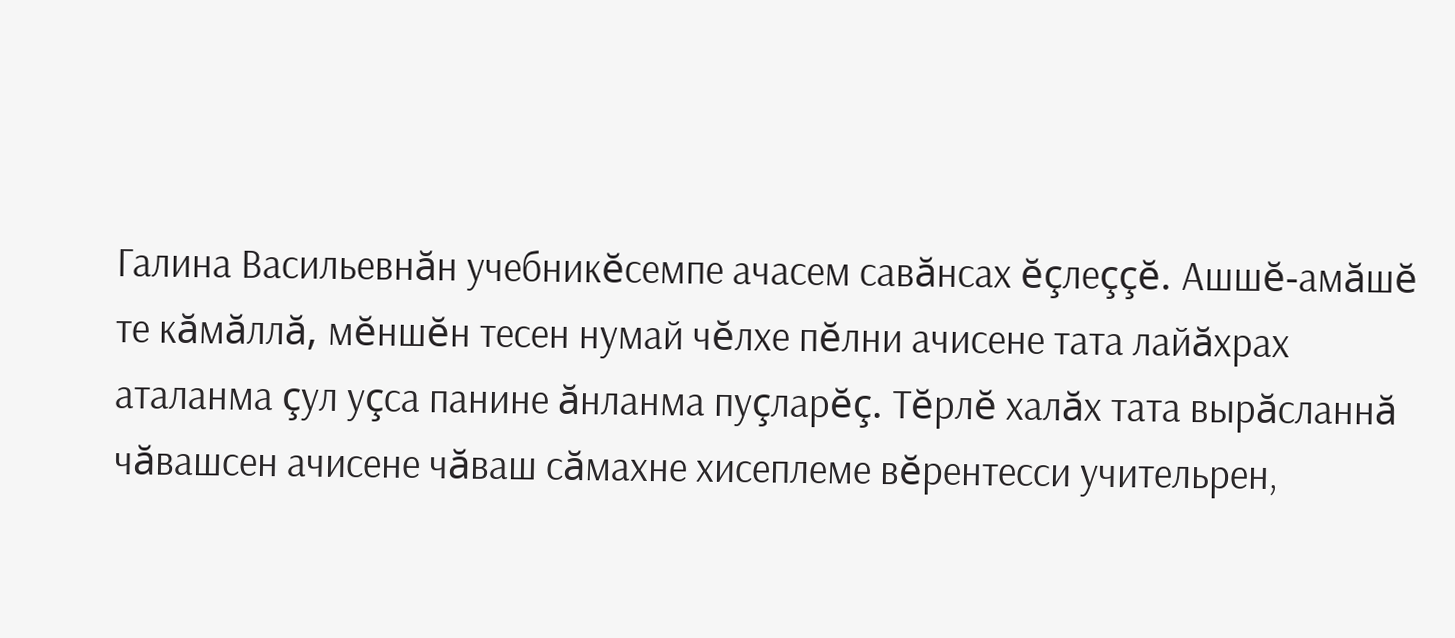Галина Васильевнăн учебникĕсемпе ачасем савăнсах ĕçлеççĕ. Ашшĕ-амăшĕ те кăмăллă, мĕншĕн тесен нумай чĕлхе пĕлни ачисене тата лайăхрах аталанма çул уçса панине ăнланма пуçларĕç. Тĕрлĕ халăх тата вырăсланнă чăвашсен ачисене чăваш сăмахне хисеплеме вĕрентесси учительрен,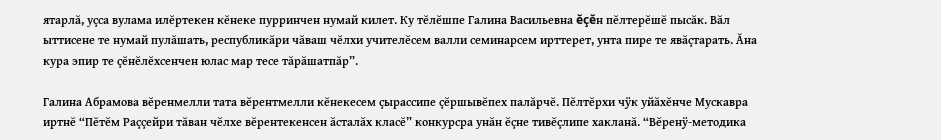ятарлă, уçса вулама илĕртекен кĕнеке пурринчен нумай килет. Ку тĕлĕшпе Галина Васильевна ĕçĕн пĕлтерĕшĕ пысăк. Вăл ыттисене те нумай пулăшать, республикăри чăваш чĕлхи учителĕсем валли семинарсем ирттерет, унта пире те явăçтарать. Ăна кура эпир те çĕнĕлĕхсенчен юлас мар тесе тăрăшатпăр”.

Галина Абрамова вĕренмелли тата вĕрентмелли кĕнекесем çырассипе çĕршывĕпех палăрчĕ. Пĕлтĕрхи чÿк уйăхĕнче Мускавра иртнĕ “Пĕтĕм Раççейри тăван чĕлхе вĕрентекенсен ăсталăх класĕ” конкурсра унăн ĕçне тивĕçлипе хакланă. “Вĕренÿ-методика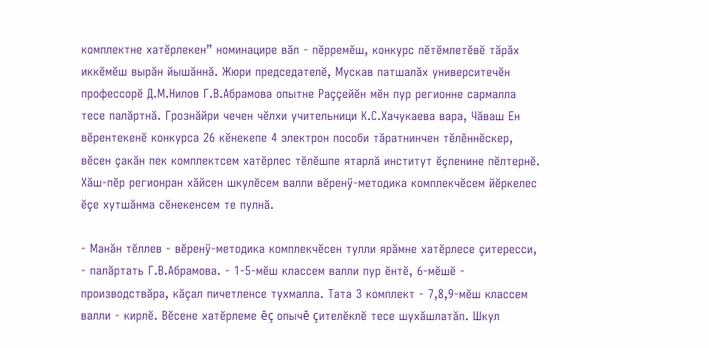комплектне хатĕрлекен” номинацире вăл - пĕрремĕш, конкурс пĕтĕмлетĕвĕ тăрăх иккĕмĕш вырăн йышăннă. Жюри председателĕ, Мускав патшалăх университечĕн профессорĕ Д.М.Нилов Г.В.Абрамова опытне Раççейĕн мĕн пур регионне сармалла тесе палăртнă. Грознăйри чечен чĕлхи учительници К.С.Хачукаева вара, Чăваш Ен вĕрентекенĕ конкурса 26 кĕнекепе 4 электрон пособи тăратнинчен тĕлĕннĕскер, вĕсен çакăн пек комплектсем хатĕрлес тĕлĕшпе ятарлă институт ĕçленине пĕлтернĕ. Хăш-пĕр регионран хăйсен шкулĕсем валли вĕренÿ-методика комплекчĕсем йĕркелес ĕçе хутшăнма сĕнекенсем те пулнă.

- Манăн тĕллев - вĕренÿ-методика комплекчĕсен тулли ярăмне хатĕрлесе çитересси, - палăртать Г.В.Абрамова. - 1-5-мĕш классем валли пур ĕнтĕ, 6-мĕшĕ - производствăра, кăçал пичетленсе тухмалла. Тата 3 комплект - 7,8,9-мĕш классем валли - кирлĕ. Вĕсене хатĕрлеме ĕç опычĕ çителĕклĕ тесе шухăшлатăп. Шкул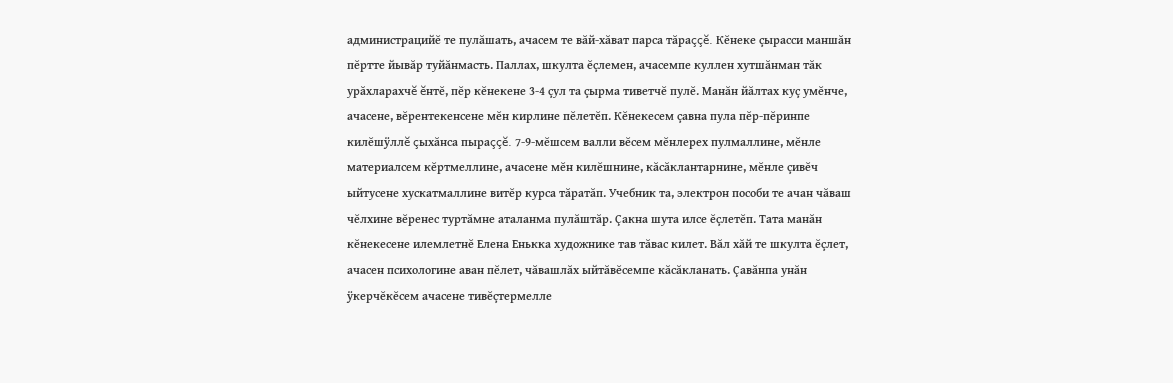администрацийĕ те пулăшать, ачасем те вăй-хăват парса тăраççĕ. Кĕнеке çырасси маншăн пĕртте йывăр туйăнмасть. Паллах, шкулта ĕçлемен, ачасемпе куллен хутшăнман тăк урăхларахчĕ ĕнтĕ, пĕр кĕнекене 3-4 çул та çырма тиветчĕ пулĕ. Манăн йăлтах куç умĕнче, ачасене, вĕрентекенсене мĕн кирлине пĕлетĕп. Кĕнекесем çавна пула пĕр-пĕринпе килĕшÿллĕ çыхăнса пыраççĕ. 7-9-мĕшсем валли вĕсем мĕнлерех пулмаллине, мĕнле материалсем кĕртмеллине, ачасене мĕн килĕшнине, кăсăклантарнине, мĕнле çивĕч ыйтусене хускатмаллине витĕр курса тăратăп. Учебник та, электрон пособи те ачан чăваш чĕлхине вĕренес туртăмне аталанма пулăштăр. Çакна шута илсе ĕçлетĕп. Тата манăн кĕнекесене илемлетнĕ Елена Енькка художнике тав тăвас килет. Вăл хăй те шкулта ĕçлет, ачасен психологине аван пĕлет, чăвашлăх ыйтăвĕсемпе кăсăкланать. Çавăнпа унăн ÿкерчĕкĕсем ачасене тивĕçтермелле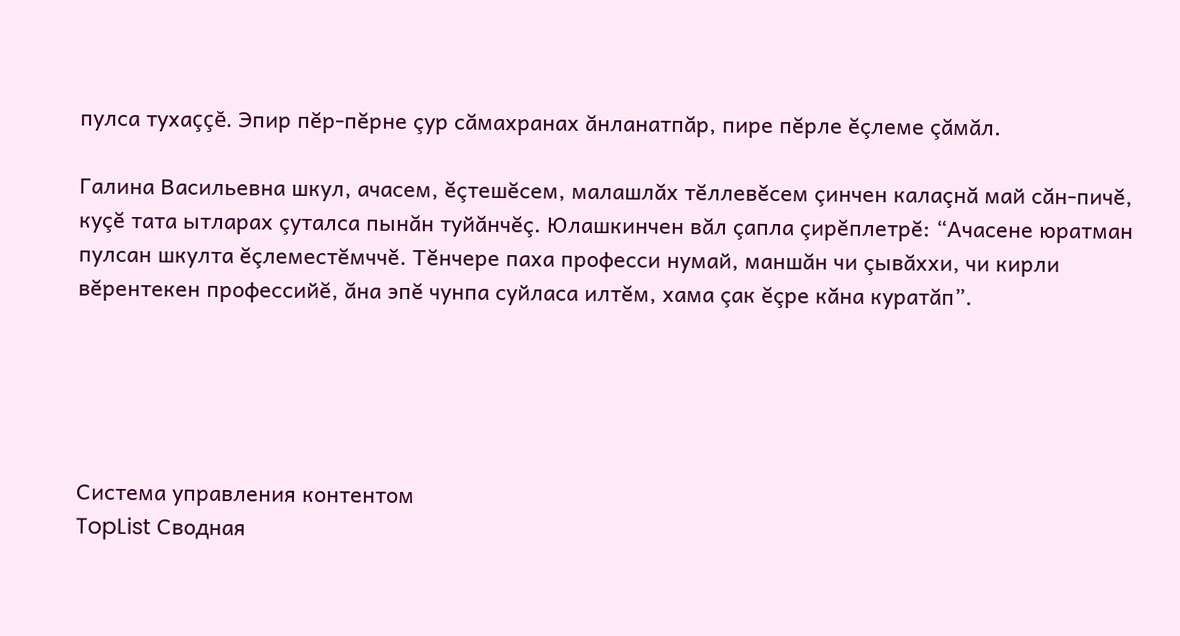пулса тухаççĕ. Эпир пĕр-пĕрне çур сăмахранах ăнланатпăр, пире пĕрле ĕçлеме çăмăл.

Галина Васильевна шкул, ачасем, ĕçтешĕсем, малашлăх тĕллевĕсем çинчен калаçнă май сăн-пичĕ, куçĕ тата ытларах çуталса пынăн туйăнчĕç. Юлашкинчен вăл çапла çирĕплетрĕ: “Ачасене юратман пулсан шкулта ĕçлеместĕмччĕ. Тĕнчере паха професси нумай, маншăн чи çывăххи, чи кирли вĕрентекен профессийĕ, ăна эпĕ чунпа суйласа илтĕм, хама çак ĕçре кăна куратăп”.





Система управления контентом
TopList Сводная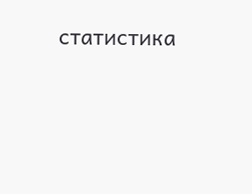статистика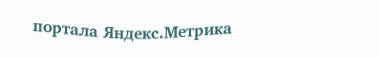портала Яндекс.Метрика